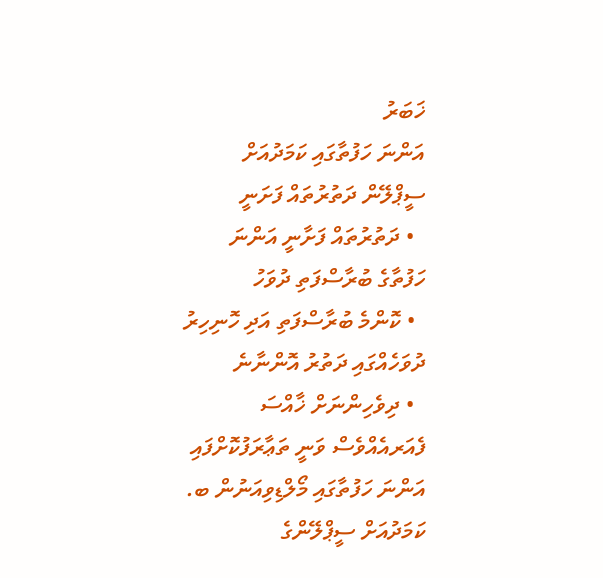ޚަބަރު
އަންނަ ހަފުތާގައި ކަމަދުއަށް ސީޕްލޭން ދަތުރުތައް ފަށަނީ
  • ދަތުރުތައް ފަށާނީ އަންނަ ހަފުތާގެ ބުރާސްފަތި ދުވަހު
  • ކޮންމެ ބުރާސްފަތި އަދި ހޮނިހިރު ދުވަހެއްގައި ދަތުރު އޮންނާނެ
  • ދިވެހިންނަށް ޚާއްސަ ފެއަރއެއްވެސް ވަނީ ތަޢާރަފުކޮށްފައި
އަންނަ ހަފުތާގައި މޯލްޑިވިއަނުން ބ. ކަމަދުއަށް ސީޕްލޭންގެ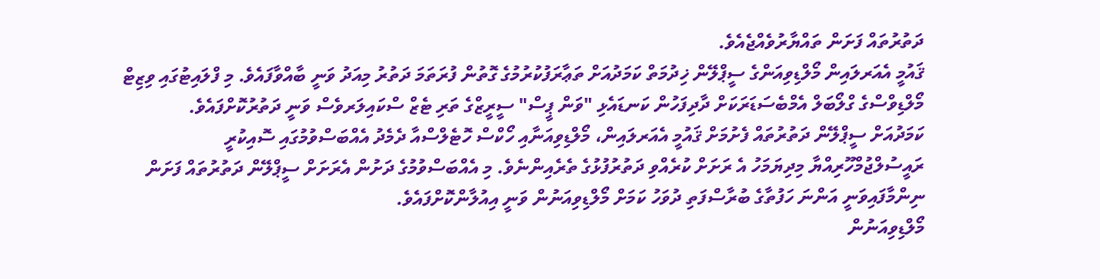ދަތުރުތައް ފަށަން ތައްޔާރުވެއްޖެއެވެ.
ޤައުމީ އެއަރލައިން މޯލްޑިވިއަންގެ ސީޕްލޭން ޚިދުމަތް ކަމަދުއަށް ތަޢާރަފުކުރުމުގެ ގޮތުން ފުރަތަމަ ދަތުރު މިއަދު ވަނީ ބާއްވާފައެވެ. މި ފްލައިޓުގައި ވިޒިޓް މޯލްޑިވްސްގެ ގްލޯބަލް އެމްބެސަޑަރަކަށް ދާދިފަހުން ކަނޑައެޅި "ވަން ޕީސް" ސީރީޒްގެ ތަރި ޓެޒް ސްކައިލަރވެސް ވަނީ ދަތުރުކޮށްފައެވެ.
ކަމަދުއަށް ސީޕްލޭން ދަތުރުތައް ފެށުމަށް ޤައުމީ އެއަރލައިން، މޯލްޑިވިއަނާއި ހޯކްސް ހޮޓެލްސްއާ ދެމެދު އެއްބަސްވުމުގައި ސޮއިކުރީ ރައީސުލްޖުމްހޫރިއްޔާ މިދިޔަމަހު އެ ރަށަށް ކުރެއްވި ދަތުރުފުޅުގެ ތެރެއިންނެވެ. މި އެއްބަސްވުމުގެ ދަށުން އެރަށަށް ސީޕްލޭން ދަތުރުތައް ފަށަން ނިންމާފައިވަނީ އަންނަ ހަފުތާގެ ބުރާސްފަތި ދުވަހު ކަމަށް މޯލްޑިވިއަނުން ވަނީ އިއުލާންކޮށްފައެވެ.
މޯލްޑިވިއަނުން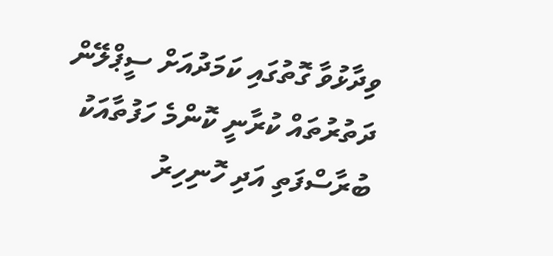ވިދާޅުވާ ގޮތުގައި ކަމަދުއަށް ސީޕްލޭން ދަތުރުތައް ކުރާނީ ކޮންމެ ހަފުތާއަކު ބުރާސްފަތި އަދި ހޮނިހިރު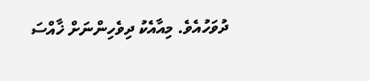ދުވަހުއެވެ. މިއާއެކު ދިވެހިންނަށް ޚާއްސަ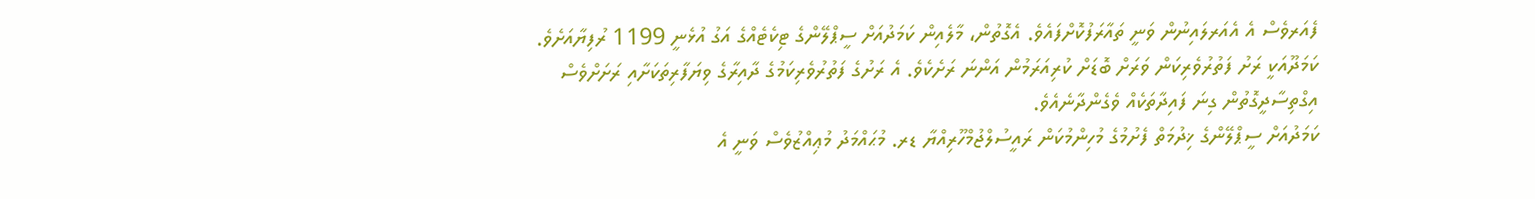ފެއަރވެސް އެ އެއަރލައިނުން ވަނީ ތައާރަފުކޮށްފައެވެ. އެގޮތުން، މާލެއިން ކަމަދުއަށް ސީޕްލޭންގެ ޓިކެޓެއްގެ އަގު އުޅެނީ 1199 ރުފިޔާއަށެވެ.
ކަމަދޫއަކީ ރަށު ފަތުރުވެރިކަން ވަރަށް ބޮޑަށް ކުރިއަރަމުން އަންނަ ރަށެކެވެ. އެ ރަށުގެ ފަތުރުވެރިކަމުގެ ދާއިރާގެ ވިޔަފާރިތަކަށާއި ރަށަށްވެސް އިގްތިސާދީގޮތުން ގިނަ ފައިދާތަކެއް ވެގެންދާނެއެވެ.
ކަމަދުއަށް ސީޕްލޭންގެ ޚިދުމަތް ފެށުމުގެ މުހިންމުކަން ރައީސުލްޖުމްހޫރިއްޔާ ޑރ. މުޙައްމަދު މުޢިއްޒުވެސް ވަނީ އެ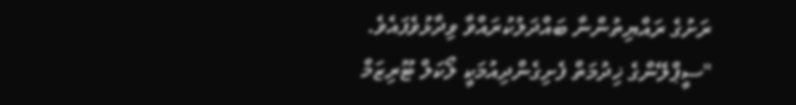ރަށުގެ ރައްޔިތުންނާ ބައްދަލުކުރައްވާ ވިދާޅުވެފައެވެ.
"ސީޕްލޭންގެ ޚިދުމަތް ފެށިގެންދިއުމަކީ ލޯކަލް ޓޫރިޒަމް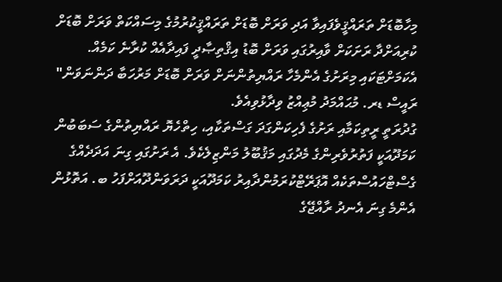މިހާބޮޑަށް ތަރައްޤީވެފައިވާ އަދި ވަރަށް ބޮޑަށް ތަރައްޤީކުރުމުގެ މިސައްކަތް ވަރަށް ބޮޑަށް ކުރިއަށްދާ ރަށަކަށް ވާއިރުގައި ވަރަށް ބޮޑު އިޤްތިޞާދީ ފައިދާއެއް ކުރާނެ ކަމެއް. އެކަމަށްޓަކައި މިރަށުގެ އެންމެހާ ރައްޔިތުންނަށް ވަރަށް ބޮޑަށް މަރުހަބާ ދަންނަވަން" ރައީސް ޑރ. މުޙައްމަދު މުޢިއްޒު ވިދާޅުވިއެވެ.
ގުދުރަތީ ރީތިކަމާއި ރަށުގެ ފެހިކަންގަދަ ގަސްތަކާއި، ހިތްހެޔޮ ރައްޔިތުންގެ ސަބަބުން ކަމަދޫއަކީ ފަތުރުވެރިންގެ މެދުގައި މަޤުބޫލު މަންޒިލެކެވެ. އެ ރަށުގައި ގިނަ އަދަދެއްގެ ގެސްޓްހައުސްތަކެއް އޮޕަރޭޓްކުރަމުންދާއިރު ކަމަދޫއަކީ ދަރަވަންދޫއަށްފަހު ބ. އަތޮޅުން އެންމެ ގިނަ އެނދު ރާއްޖޭގެ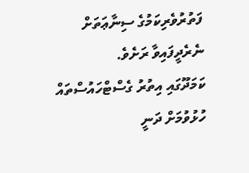ފަތުރުވެރިކަމުގެ ސިނާޢަތަށް ނެރެދީފައިވާ ރަށެވެ.
ކަމަދޫގައި އިތުރު ގެސްޓްހައުސްތައް ހުޅުވުމަށް ދަނީ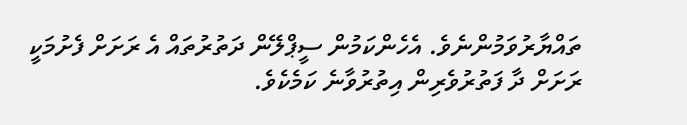ތައްޔާރުވަމުންނެވެ. އެހެންކަމުން ސީޕްލޭން ދަތުރުތައް އެ ރަށަށް ފެށުމަކީ ރަށަށް ދާ ފަތުރުވެރިން އިތުރުވާނެ ކަމެކެވެ.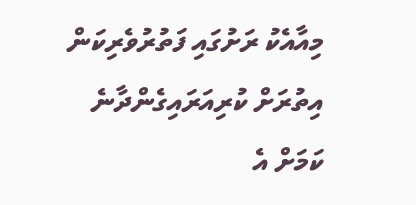މިއާއެކު ރަށުގައި ފަތުރުވެރިކަން އިތުރަށް ކުރިއަރައިގެންދާނެ ކަމަށް އެ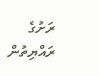ރަށުގެ ރައްޔިތުން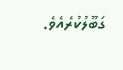ގަބޫލުކުރެއެވެ.